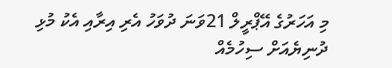މި އަހަރުގެ އޭޕްރީލް 21ވަނަ ދުވަހު އެރި އިރާއި އެކު މުޅި ދުނިޔެއަށް ސިހުމެއް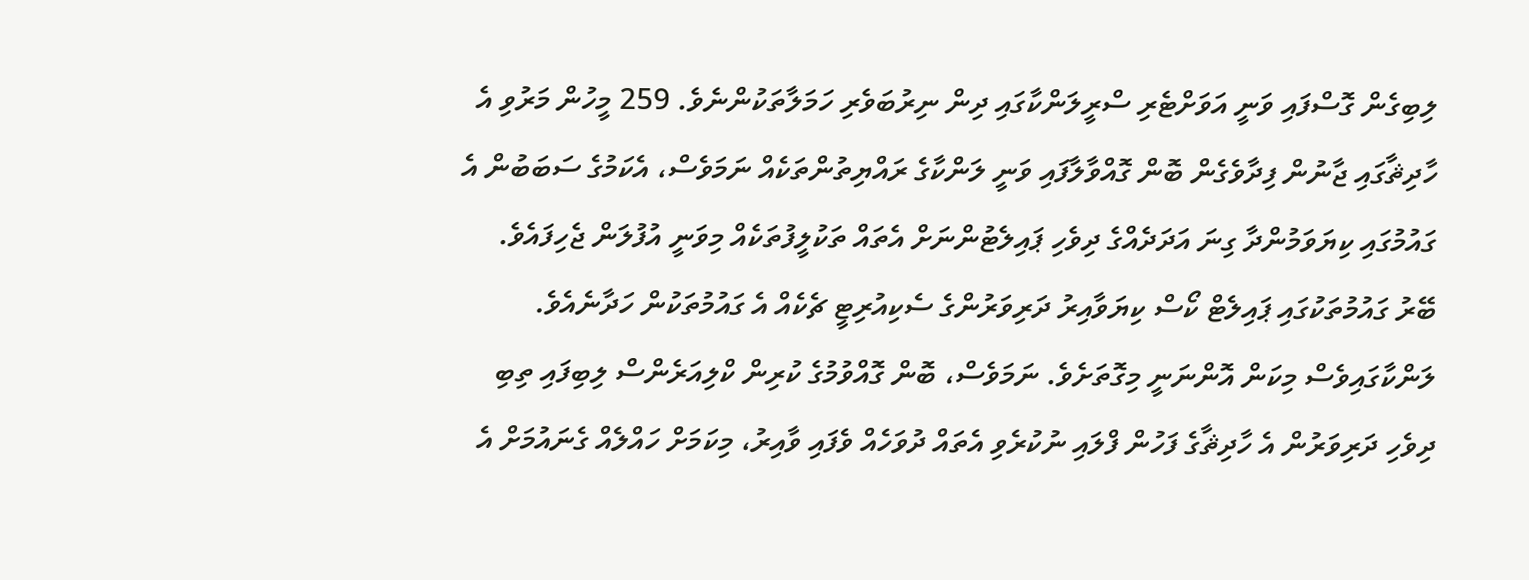ލިބިގެން ގޮސްފައި ވަނީ އަވަށްޓެރި ސްރީލަންކާގައި ދިން ނިރުބަވެރި ހަމަލާތަކުންނެވެ. 259 މީހުން މަރުވި އެ ހާދިޘާގައި ޖާނުން ފިދާވެގެން ބޮން ގޮއްވާލާފައި ވަނީ ލަންކާގެ ރައްޔިތުންތަކެއް ނަމަވެސް، އެކަމުގެ ސަބަބުން އެ ގައުމުގައި ކިޔަވަމުންދާ ގިނަ އަދަދެއްގެ ދިވެހި ޕައިލެޓުންނަށް އެތައް ތަކުލީފުތަކެއް މިވަނީ އުފުލަން ޖެހިފައެވެ.
ބޭރު ގައުމުތަކުގައި ޕައިލެޓް ކޯސް ކިޔަވާއިރު ދަރިވަރުންގެ ސެކިއުރިޓީ ޗެކެއް އެ ގައުމުތަކުން ހަދާނެއެވެ. ލަންކާގައިވެސް މިކަން އޮންނަނީ މިގޮތަށެވެ. ނަމަވެސް، ބޮން ގޮއްވުމުގެ ކުރިން ކްލިއަރެންސް ލިބިފައި ތިބި ދިވެހި ދަރިވަރުން އެ ހާދިޘާގެ ފަހުން ފްލައި ނުކުރެވި އެތައް ދުވަހެއް ވެފައި ވާއިރު، މިކަމަށް ހައްލެއް ގެނައުމަށް އެ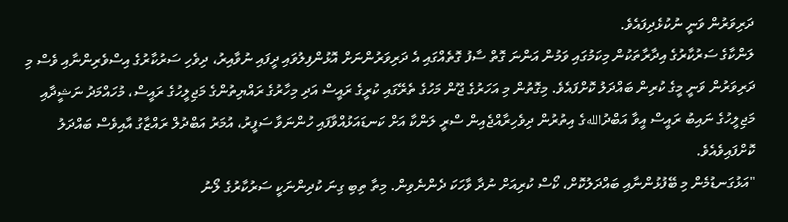ދަރިވަރުން ވަނީ ނުކުޅެދިފައެވެ.
ލަންކާގެ ސަރުކާރުގެ އިދާރާތަކުން މިކަމުގައި ވަމުން އަންނަ ގޮތް ސާފު ގޮތެއްގައި އެ ދަރިވަރުންނަށް އޮޅުންފިލުވައި ދީފައި ނުވާއިރު، ދިވެހި ސަރުކާރުގެ އިސްވެރިންނާއި ވެސް މި ދަރިވަރުން ވަނީ މީގެ ކުރިން ބައްދަލު ކޮށްފައެވެ. މިގޮތުން މި އަހަރުގެ ޖޫން މަހުގެ ތެރޭގައި ކުރީގެ ރައީސް އަދި މިހާރުގެ ރައްޔިތުންގެ މަޖިލީހުގެ ރައީސް، މުހައްމަދު ނަޝީދާއި މަޖިލީހުގެ ނައިބު ރައީސް އީވާ އަބްދުاللهގެ އިތުރުން ދިވެހިރާއްޖެއިން ސްރީ ލަންކާ އަށް ކަނޑައަޅުއްވާފައި ހުންނަވާ ސަފީރު، އުމަރު އަބްދުލް ރައްޒާގު އާއިވެސް ބައްދަލު ކޮށްފައިވެއެވެ.
"އަޅުގަނޑުމެން މި ބޭފުޅުންނާއި ބައްދަލުކޮށް، ކޯސް ކުރިއަށް ނުދާ ވާހަކަ ދެންނެވިން. މިތާ ތިބި ގިނަ ކުދިންނަކީ ސަރުކާރުގެ ލޯނު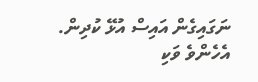ނަގައިގެން އައިސް އުޅޭ ކުދިން. އެހެންވެ ވަކި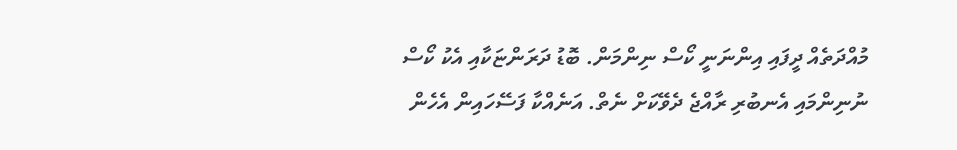މުއްދަތެއް ދީފައި އިންނަނީ ކޯސް ނިންމަން. ބޮޑު ދަރަންޏަކާއި އެކު ކޯސް ނުނިންމައި އެނބުރި ރާއްޖެ ދެވޭކަށް ނެތް. އަނެއްކާ ފަސޭހައިން އެހެން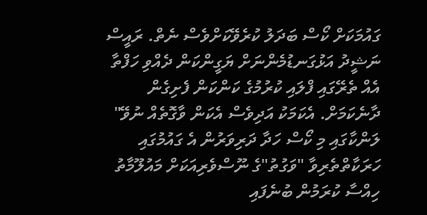ގައުމަކަށް ކޯސް ބަދަލު ކުރެވޭކަށްވެސް ނެތް. ރައީސް ނަޝީދު އަޅުގަނޑުމެންނަށް ޔަގީންކަން ދެއްވި ހަފްތާ އެއް ތެރޭގައި ފްލައި ކުރުމުގެ ކަންކަން ފެށިގެން ދާނެކަމަށް. އެކަމަކު އަދިވެސް އެކަން ވާގޮތެއް ނުވޭ" ލަންކާގައި މި ކޯސް ހަދާ ދަރިވަރުން އެ ގައުމުގައި ހަރަކާތްތެރިވާ "ވަގުތު"ގެ ނޫސްވެރިއަކަށް މައުލޫމާތު ހިއްސާ ކުރަމުން ބުނެފައި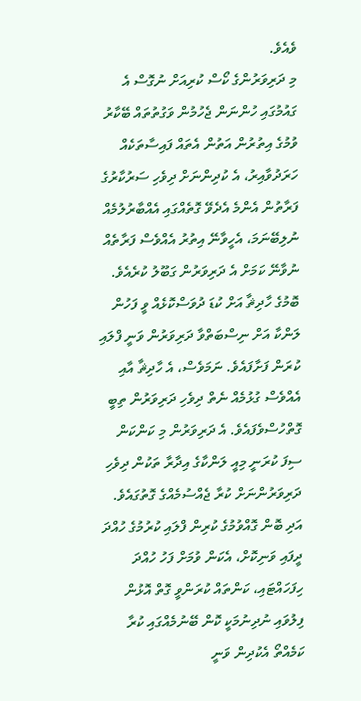ވެއެވެ.
މި ދަރިވަރުންގެ ކޯސް ކުރިއަށް ނުގޮސް އެ ގައުމުގައި ހުންނަން ޖެހުމުން ވަގުތުތައް ބޭކާރު ވުމުގެ އިތުރުން އަތުން އެތައް ފައިސާތަކެއް ހަރަދުވާއިރު، އެ ކުދިންނަށް ދިވެހި ސަރުކާރުގެ ފަރާތުން އެންމެ އެދެވޭ ގޮތެއްގައި އެއްބާރުލުމެއް ނުލިބޭނަމަ، އެހީވާނޭ އިތުރު އެއްވެސް ފަރާތެއް ނުވާނޭ ކަމަށް އެ ދަރިވަރުން ގަބޫލު ކުރެއެވެ.
ބޮމުގެ ހާދިޘާ އަށް ކުޑަ ދުވަސްކޮޅެއް ވީ ފަހުން ލަންކާ އަށް ނިސްބަތްވާ ދަރިވަރުން ވަނީ ފްލައި ކުރަން ފަށާފައެވެ. ނަމަވެސް، އެ ހާދިޘާ އާއި އެއްވެސް ގުޅުމެއް ނެތް ދިވެހި ދަރިވަރުން ތިބީ ގޮތްހުސްވެފައެވެ. އެ ދަރިވަރުން މި ކަންކަން ސިފަ ކުރަނީ މިއީ ލަންކާގެ އިދާރާ ތަކުން ދިވެހި ދަރިވަރުންނަށް ކުރާ ޖެއްސުމެއްގެ ގޮތުގައެވެ. އަދި ބޮން ގޮއްވުމުގެ ކުރިން ފްލައި ކުރުމުގެ ހުއްދަ ދީފައި ވަނިކޮށް، އެކަން ވުމަށް ފަހު ހުއްދަ ހިފަހައްޓައި، ކަންތައް ކުރަންވީ ގޮތް އޮޅުން ފިލުވައި ނުދިނުމަކީ ކޮން ބޭނުމެއްގައި ކުރާ ކަމެއްތޯ އެކުދިން ވަނީ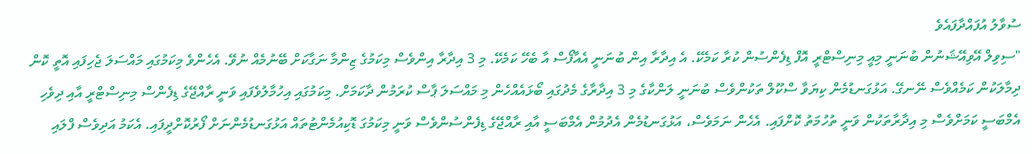ސުވާލު އުފައްދާފައެވެ
"ސިވިލް އޭވިއޭޝަނުން ބުނަނީ މިއީ މިނިސްޓްރީ އޮފް ޑިފެންސުން ކުރާ ކަމެކޭ. އެ އިދާރާ އިން ބުނަނީ އެއާފޯސް އާ ބެހޭ ކަމެކޭ. މި 3 އިދާރާ އިންވެސް މިކަމުގެ ޒިންމާ ނަގާކަށް ބޭނުމެއް ނުވޭ. އެހެންވެ މިކަމުގައި މައްސަލަ ޖެހިފައި އޮތީ ކޮން ދިމާލަކުން ކަމެއްވެސް ނޭނގޭ. އަޅުގަނޑުމެން ކިޔަވާ ސްކޫލް ތަކުންވެސް ބުނަނީ ލަންކާގެ މި 3 އިދާރާގެ މެދުގައި ބޯޅައެއްހެން މި މައްސަލަ ޕާސް ކުރަމުން ދާކަމަށް. މިކަމުގައި އިހުމާލުވެފައި ވަނީ ރާއްޖޭގެ ޑިފެންސް މިނިސްޓްރީ އާއި ދިވެހި އެމްބަސީ ކަމަށްވެސް މި އިދާރާތަކުން ވަނީ ތުހުމަތު ކޮށްފައި. އެހެން ނަމަވެސް، އަޅުގަނޑުމެން އެދުމުން އެމްބަސީ އާއި ރާއްޖޭގެ ޑިފެންސުންވެސް ވަނީ މިކަމުގަ ޑޮކިއުމެންޓުތައް އަޅުގަނޑުމެންނަށް ފޯރުކޮށްދީފައި. އެކަމު އަދިވެސް ފްލައި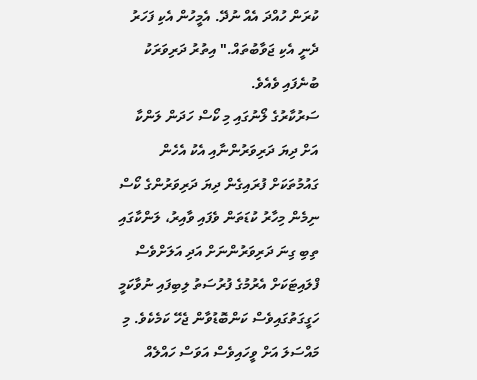ކުރަން ހުއްދަ އެއް ނުދޭ. އެމީހުން އެކި ފަހަރު ދެނީ އެކި ޖަވާބުތައް." އިތުރު ދަރިވަރަކު ބުނެފައި ވެއެވެ.
ސަރުކާރުގެ ލޯނުގައި މި ކޯސް ހަދަން ލަންކާ އަށް ދިޔަ ދަރިވަރުންނާއި އެކު އެހެން ގައުމުތަކަށް ފުރައިގެން ދިޔަ ދަރިވަރުންގެ ކޯސް ނިމެން މިހާރު ކުޑަތަން ވެފައި ވާއިރު، ލަންކާގައި ތިބި ގިނަ ދަރިވަރުންނަށް އަދި އަލަށްވެސް ފްލައިޓަކަށް އެރުމުގެ ފުރުސަތު ލިބިފައި ނުވާކަމީ ހަގީގަތުގައިވެސް ކަންބޮޑުވާން ޖެހޭ ކަމެކެވެ. މި މައްސަލަ އަށް ވީހައިވެސް އަވަސް ހައްލެއް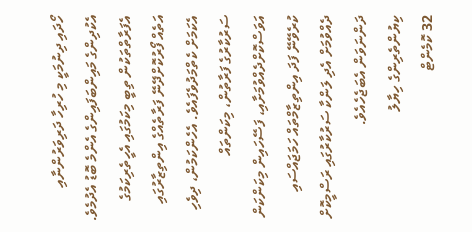ހޯދައި ދިނުމަކީ މި ހުރިހާ ދަރިވަރުންނާއި އެކުދިންގެ މައިންބަފައިންގެ އެންމެ ބޮޑު އެދުމެވެ. އެފަރާތްތަކުން ތިބީ މިކަމުގައި އެހީތެރިކަމުގެ އަތެއް ފޯރުކޮށްދޭނޭ ފަރާތެއްގެ އިންތިޒާރުގައި އެކަމަށް ކެތްމަދުވެފައެވެ. އެހެންކަމުން، ދިވެހި ސަރުކާރުގެ ފަރާތުން، މިކަންތައް އަވަސްކޮށްދެއްވުމަށާއި، ފަސޭހައިން މިކަންކަން ކުރެވޭނޭ ފަދަ އިންތިޒާމްތައް ހަމަޖައްސައި ދެއްވުމަށް އެދި ލަންކާ ސަރުކާރުގައި ރަސްމީކޮށް ދަންނަވަން އެބަޖެހެއެވެ.
ކިޔުންތެރިންގެ ހިޔާލު
32 ކޮމެންޓް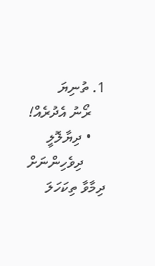1. ތުނިޔަ
    ރޯނު އެދުރެއް!
    • ދިޔާލޮލީ
      ދިވެހިންނަށް ދިމާވާ ތިކަހަލަ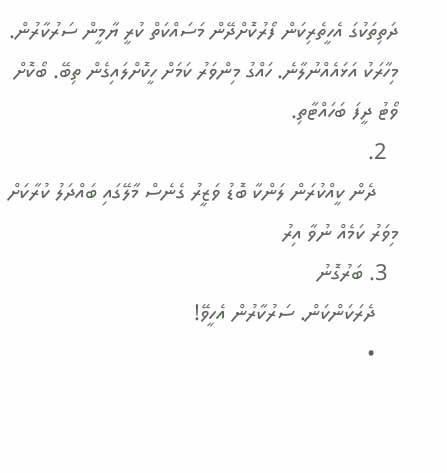ދަތިތަކުގަ އެހީތެރިކަން ފޯރުކޮށްދޭން މަސައްކަތް ކުރީ ޔާމީން ސަރުކާރުން. މިހާރަކު އަޅައެއްނުލާނެ. ހައްގު މިންވަރު ކަމަށް ހީކޮށްލައިގެން ތިބޭ. ބޯކޮށް ވޯޓު ދީފަ ބަހައްޓާތި.
  2.
    ދެން ކީއްކުރަން ލަންކާ ބޮޑު ވަޒީރު ގެނެސް މާލޭގައި ބައްދަލު ކުރާކަށް މިވަރު ކަމެއް ނުވާ އިރު
  3. ބަރުގޮނު
    ދެރަކަންކަން. ސަރުކާރުން އެހީވޭ!
    •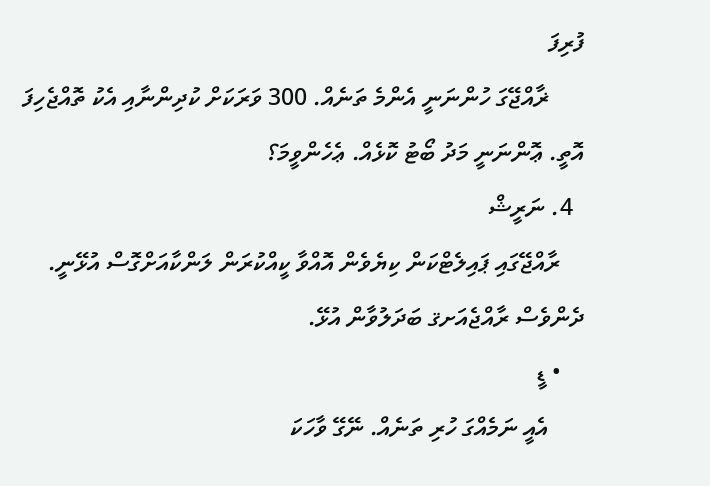ފުރިފަ
      ޜާއްޖޭގަ ހުންނަނީ އެންމެ ތަނެއް. 300 ވަރަކަށް ކުދިންނާއި އެކު ތޮއްޖެހިފަ އޮތީ. ޢޮންނަނީ މަދު ބޯޓު ކޮޅެއް. ޢެހެންވީމަ؟
  4. ނަރީޝް
    ރާއްޖޭގައި ޕައިލެޓްކަން ކިޔެވެން އޮއްވާ ކީއްކުރަން ލަންކާއަށްގޮސް އުޅޭނީ. ދެންވެސް ރާއްޖެއަށޤ ބަދަލުވާން އުޅޭ.
    • ޑީ
      އެއީ ނަމެއްގަ ހުރި ތަނެއް. ނޭގޭ ވާހަކަ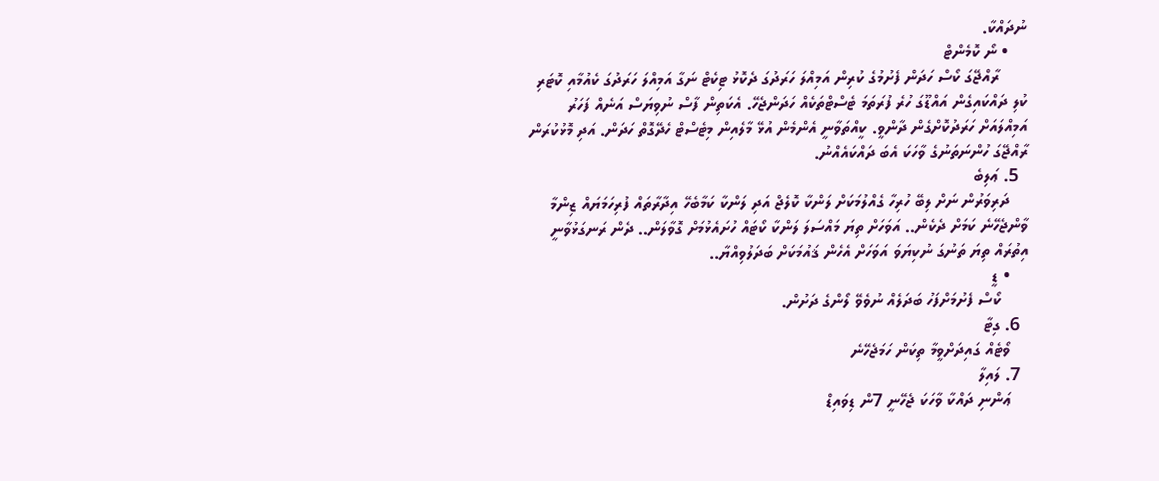ނުދައްކާ.
    • ނޯ ކޮމެންޓް
      ރާއްޖޭގަ ކޯސް ހަދަން ފެށުމުގެ ކުރިން އަމިއްލަ ހަރަދުގަ ދެކޮޅު ޓިކެޓް ނަގާ އަމިއްލަ ހަރަދުގަ ކެއުމާއި ކޮޓަރި ކުލި ދައްކައިގެން އައްޑޫގަ ހުރެ ފުރަތަމަ ޓެސްޓްތަކެއް ހަދަންޖެހޭ. އެކަތިން ފާސް ނުވިޔަސް އަނެއް ފަހަރު އަމިއްލައަށް ހަރަދުކޮށްގެން ދާންވީ. ކީއްތަވާނީ އެންމެން އުޅޭ މާލެއިން މިޓެސްޓް ހެދޭގޮތް ހަދަން. އަދި މޮޅުކުރަން ރާއްޖޭގަ ހުންނަތަނުގެ ވާހަކަ އެބަ ދައްކައެއްނު.
  5. ޢަލިބެ
    ދަރިވަރުން ނަށް ލިބޭ ހުރިހާ ގެއްލުމަކަށް ލަންކާ ކޮލެޖް އަދި ލަންކާ ކަމާބެހޭ އިދާރާތައް ފުރިހަމަޔައް ޒިންމާ ވާންޖެހޭނެ ކަމަށް ދެކެން.. އަވަހަށް ތިޔަ މައްސަލަ ލަންކާ ކޯޓައް ހުށައެޅުމަށް ގޮވާލަން.. ދެން ރަނގަޅުވާނީ އިތުރައް ތިޔަ ތަނުގަ ނުކިޔަވަ އަވަހަށް އެހެން ޤައުމަކަށް ބަދަލުވިއްޔާ..
    • ޑީ
      ކޯސް ފެށުމަށްފަހު ބަދަލެއް ނުވެވޭ ލޯންގެ ދަށުން.
  6. ގިޓާ
    ވޯޓެއް ގައިދަށްވީމާ ތިކަން ހަމަޖެހޭނެ
  7. ލައިލާ
    ޢަންނި ދައްކާ ވާހަކަ ޖެހޭނީ 7ން ޑިވައިޑް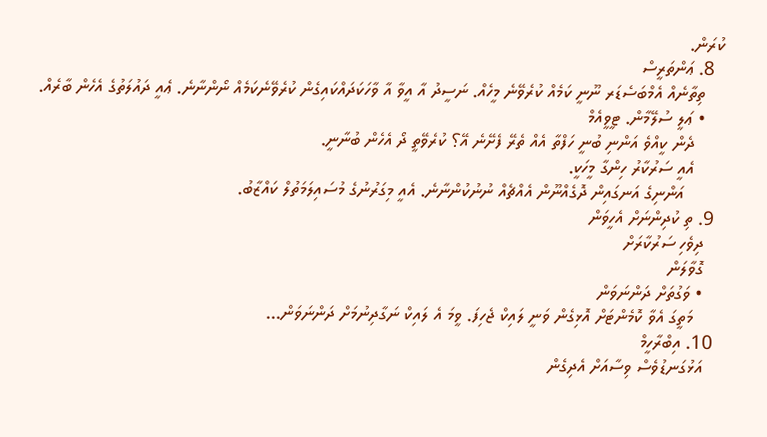ކުރަން.
  8. ޢަންތަރީސް
    ތިތާނެއް އެމްބަސެޑަރ ނޫނީ ކަމެއް ކުރެވޭނެ މީހެއް. ނަސީދު އާ އީވާ އާ ވާހަކަދައްކައިގެން ކުރެވޭނެކަމެއް ނޯންނާނެ. ޢެއީ ދައުލަތުގެ އެހެން ބާރެއް.
    • ޢަލީ ސުލޭމާން. ޓީވީއެމް
      ދެން ކީއްވެ އަންނި ބުނީ ހަފްތާ އެއް ތެރޭ ފެށޭނެ އޭ؟ ކުރެވޭތީ ދޯ އެހެން ބުނާނީ.
      އެއީ ސަރުކާރު ހިންގާ މީހަކީ.
        އަންނިގެ އަނގައިން ދޮގެއްނޫން އެއްޗެއް ނުނުކުންނާނެ. އެއީ މިގަރުނުގެ މުސައިލަމަތުލް ކައްޒާބު.
  9. ތި ކުދިންނަށް އެހީވަން
    ދިވެހި ސަރުކާރަށް
    ގޮވާލަން
    • ވަގުތަށް ދަންނަވަން
      މަތީގަ އެވާ ކޮމެންޓަށް އޮޅިގެން ވަނީ ލައިކް ޖެހިފަ. ވީމަ އެ ލައިކް ނަގާދިނުމަށް ދަންނަވަން...
  10. އިބްރާހީމް
    އަޅުގަނޑުވެސް ވިސާއަށް އެދިގެން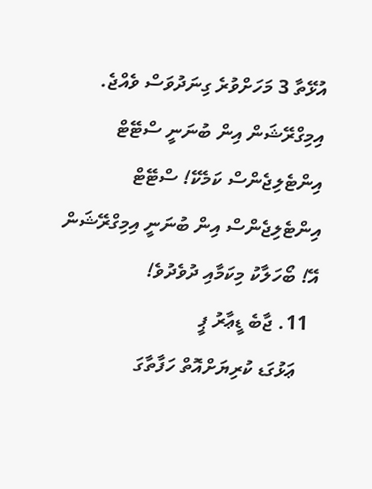އުޅޭތާ 3 މަހަށްވުރެ ގިނަދުވަސް ވެއްޖެ. އިމިގްރޭޝަން އިން ބުނަނީ ސްޓޭޓް އިންޓެލިޖެންސް ކަމެކޭ! ސްޓޭޓް އިންޓެލިޖެންސް އިން ބުނަނީ އިމިގްރޭޝަން އޭ! ބޯހަލާކު މިކަމާއި ދުވެދުވެ!
  11. ޖާބެ ޑީޢާރު ޕީ
    ޢަޅުގަޑ ކުރިޔަށްއޮތް ހަފާތާގަ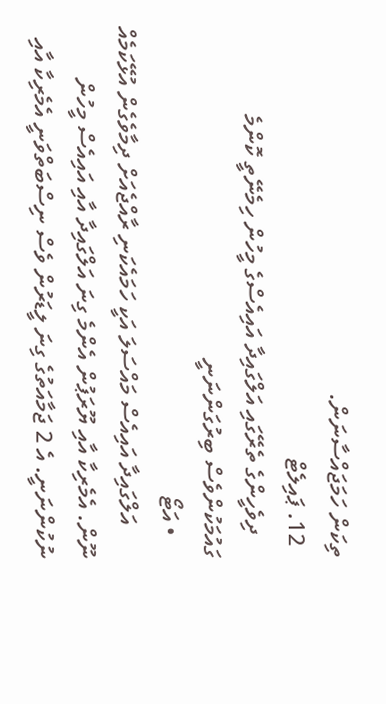ތިކަން ހަމަޖައްސާނަން.
  12. ޕައިލެޓް
    ދިވެހީންގެ ތެރޭގައި އަލްގައިދާ އައިއެސްގެ މީހުން ހިމެނޭތީ ކޮންމެ ގައުމަކުންވެސް ބިރުގަންނަނީ
    • އަޓޯ
      އަލްގައިދާ އައިއެސް މައްސަލަ އަކީ ހަމައެކަނި ރާއްޖެއަށް ދިމާވެގެން އުޅޭކަމެއް ނޫން. އެމެރިކާ އާއި ޔޫރަޕުން އެންމެ ގިނަ އަލްގައިދާ އާއި އައިއެސް މީހުން ނުކުންނަނީ. އެ 2 ޖަމާއަތުގެ ގިނަ ލީޑަރުން ވެސް ނިސްބަތްވަނީ އެމެރިކާ އާއި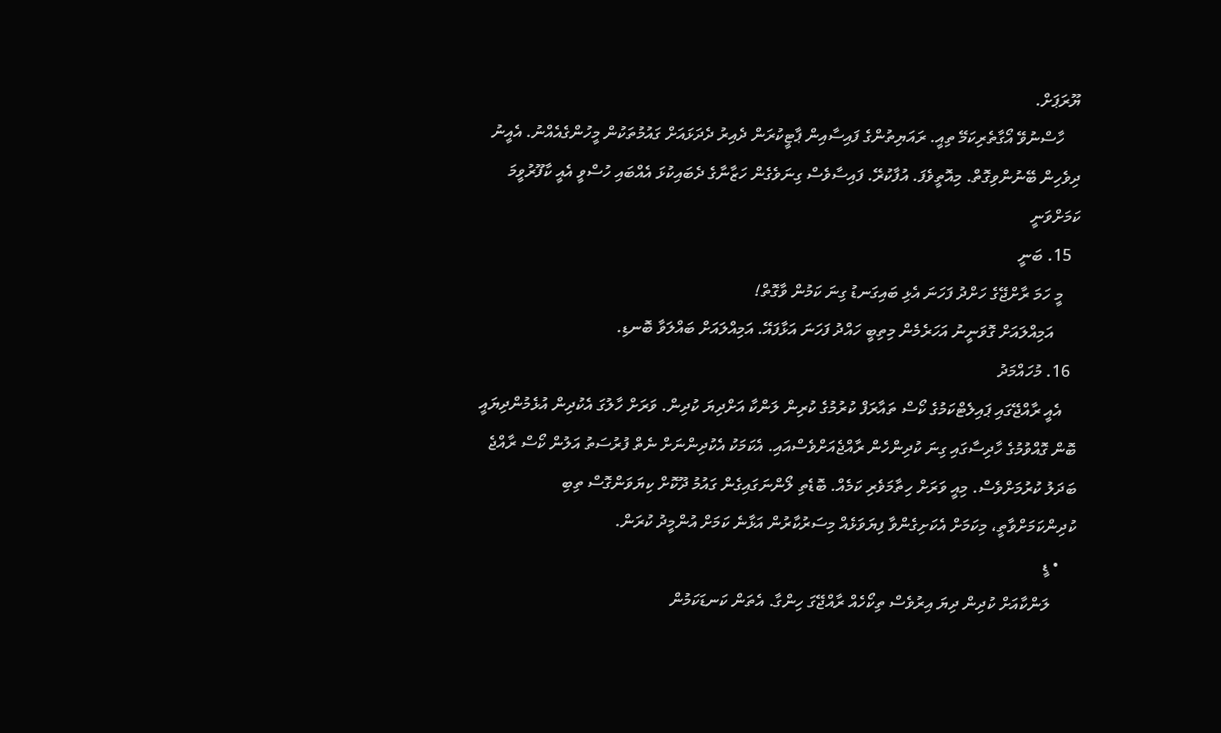ޔޫރަޕަށް.
    ހާސްނުވޭ އޯގާތެރިކަމޭ ތިއީ. ރައަޔިތުންގެ ފައިސާއިން ޕާޓީކުރަން ދެއިރު ދެދަޅައަށް ގައުމުތަކުން މީހުންގެއެއްނު. އެއީނު ދިވެހިން ބޭނުންވިގޮތް. މިއޮތީވެފަ. އުފާކުރޭ. ފައިސާވެސް ގިނަވެގެން ހަޒާނާގެ ދެބައިކުޅަ އެއްބައި ހުސްވީ އެއީ ކާފޫރުވީމަ ކަމަށްވަނީ
  15. ބަނީ
    މީ ހަމަ ރާށްޖޭގެ ހަށްދު ފަހަނަ އެޅި ބައިގަނޑު ގިނަ ކަމުން ވާގޮތް!
      އަމިއްލައަށް ގޮވަނީނު އަހަރެމެން މިތިބީ ހައްދު ފަހަނަ އަޅާފައޭ. އަމިއްލައަށް ބައްލަވާ ބޮނޑި.
  16. މުހައްމަދު
    އެއީ ރާއްޖޭގައި ޕައިލެޓްކަމުގެ ކޯސް ތައާރަފް ކުރުމުގެ ކުރިން ލަންކާ އަށްދިޔަ ކުދިން. ވަރަށް ހާލުގަ އެކުދިން އުޅެމުންދިޔައީ ބޮން ގޮއްވުމުގެ ހާދިސާގައި ގިނަ ކުދިންހެން ރާއްޖެއަށްވެސްއައި. އެކަމަކު އެކުދިންނަށް ނެތް ފުރުސަތު އަލުން ކޯސް ރާއްޖެ ބަދަލު ކުރުމަށްވެސް. މިއީ ވަރަށް ހިތާމަވެރި ކަމެއް. ބޮޑެތި ލޯންނަގައިގެން ގައުމު ދޫކޮށް ކިޔަވަންގޮސް ތިބި ކުދިންކަމަށްވާތީ، މިކަމަށް އެކަށިގެންވާ ފިޔަވަޅެއް މިސަރުކާރުން އަޅާނެ ކަމަށް އުންމީދު ކުރަން.
    • ޑީ
      ލަންކާއަށް ކުދިން ދިޔަ އިރުވެސް ތިކޯހެއް ރާއްޖޭގަ ހިންގާ. އެތަން ކަނޑަކަމުން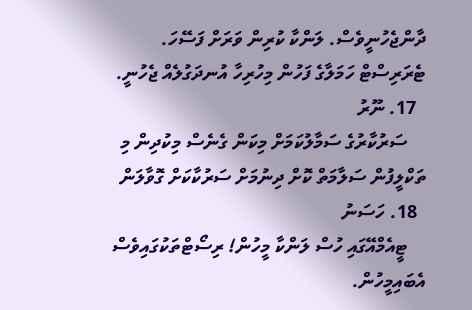ދާންޖެހުނީވެސް. ލަންކާ ކުރިން ވަރަށް ފަސޭހަ. ޓެރަރިސްޓް ހަމަލާގެ ފަހުން މިހުރިހާ އުނދަގުލެއް ޖެހުނީ.
  17. ނޫރު
    ސަރުކާރުގެ ސަމާލުކަމަށް މިކަން ގެނެސް މިކުދިން މި ތަކްލީފުން ސަލާމަތް ކޮށް ދިނުމަށް ސަރުކާކަށް ގޮވާލަން
  18. ހަސަނު
    ޓީއެމްއޭގައި ހުސް ލަންކާ މީހުން! ރިސޯޓްތަކުގައިވެސް އެބައިމީހުން.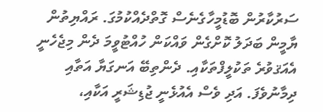ސަރުކާރުން ބޮޑުމީހާގެނެސް ގޮތްދެއްކުމުގަ. ރައްޔިތުން ޔާމީން ބަދަލު ކޮށްގެން ވައްކަން ހުއްޓުވީމަ ދެން މިޖެހެނީ އެއަޤވުރެ ތަކުލީފްތަކާއި. ދެންތިބޭ އަނގަޔާ އަތާއި ދިމާނުވެފަ. އަދި ވެސް އެއުޅެނީ ޖުޑިޝަރީ އަކާއި،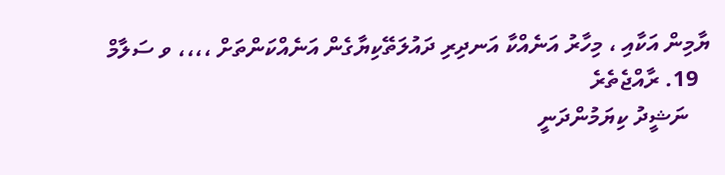ޔާމިން އަކާއި ، މިހާރު އަނެއްކާ އަނދިރި ދައުލަތޭކިޔާގެން އަނެއްކަންތަށް ،،،، ވ ސަލާމް
  19. ރާއްޖެތެރެ
    ނަޝީދު ކިޔަމުންދަނީ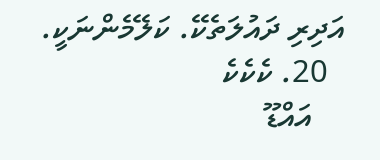އަދިރި ދައުލަތެކޭ. ކަލޭމެންނަކީ.
  20. ކެކެކެ
    އައްޑޫ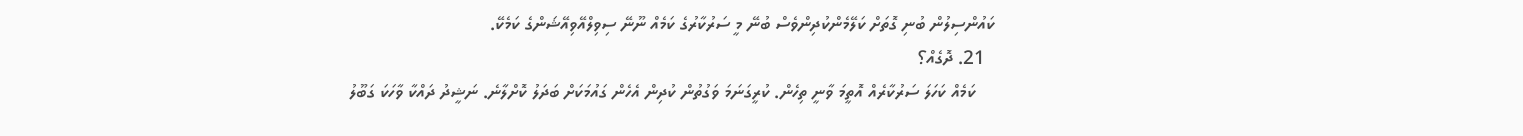ކައުންސިލުން ބުނި ގޮތަށް ކަލޭމެންކުދިންވެސް ބުނޭ މީ ސަރުކާރުގެ ކަމެއް ނޫނޭ ސިވިލްއޭވިއޭޝަންގެ ކަމެކޭ.
  21. ދޮގެއް؟
    ކަމެއް ކަހަލަ ސަރުކާރެއް އޮތީމަ ވާނީ ތިހެން. ކުރީގަނަމަ ވަގުތުން ކުދިން އެހެން ގައުމަކަށް ބަދަލު ކޮށްލާނެ. ނަޝީދު ދައްކާ ވާހަކަ ގަބޫލު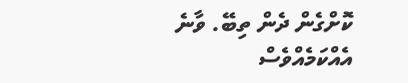ކޮށްގެން ދެން ތިބޭ. ވާނެ އެއްކަމެއްވެސް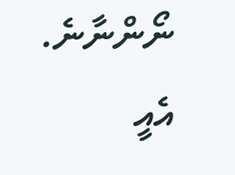ނޯންނާނެ. އެއީ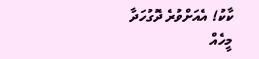ކާކު! އެއަށްވުރެ ދޮގުހަދާ މީހެއް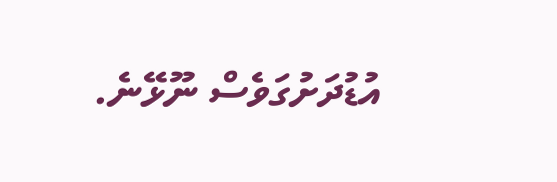އުޑުދަށުގަވެސް ނޫޅޭނެ.